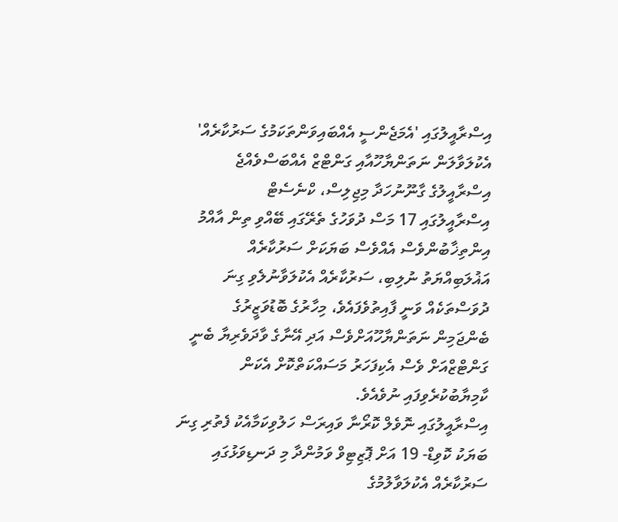އިސްރާއީލުގައި 'އެމަޖެންސީ އެއްބައިވަންތަކަމުގެ ސަރުކާރެއް' އެކުލަވާލަން ނަތަންޔާހޫއާއި ގަންޓްޒް އެއްބަސްވެއްޖެ
އިސްރާއީލުގެ ގާނޫނުހަދާ މިޖިލިސް، ކްނެސެޓް
އިސްރާއީލުގައި 17 މަސް ދުވަހުގެ ތެރޭގައި ބޭއްވި ތިން އާއްމު އިންތިޚާބުންވެސް އެއްވެސް ބަޔަކަށް ސަރުކާރެއް އަޣުލަބިއްޔަތު ނުލިބި، ސަރުކާރެއް އެކުލަވާނުލެވި ގިނަ ދުވަސްތަކެއް ވަނީ ފާއިތުވެފައެވެ، މިހާރުގެ ބޮޑުވަޒީރުގެ ބެންޖަމިން ނަތަންޔާހޫއަށްވެސް އަދި އޭނާގެ ވާދަވެރިޔާ ބެނީ ގަންޓްޒްއަށް ވެސް އެކިފަހަރު މަސައްކަތްކޮށް އެކަން ކާމިޔާބުކުރެވިފައި ނުވެއެވެ.
އިސްރާއީލުގައި ނޮވެލް ކޮރޯނާ ވައިރަސް ހަލުވިކަމާއެކު ފެތުރި ގިނަ ބަޔަކު ކޮވިޑް- 19 އަށް ޕޮޒިޓިވް ވަމުންދާ މި ދަނޑިވަޅުގައި ސަރުކާރެއް އެކުލަވާލުމުގެ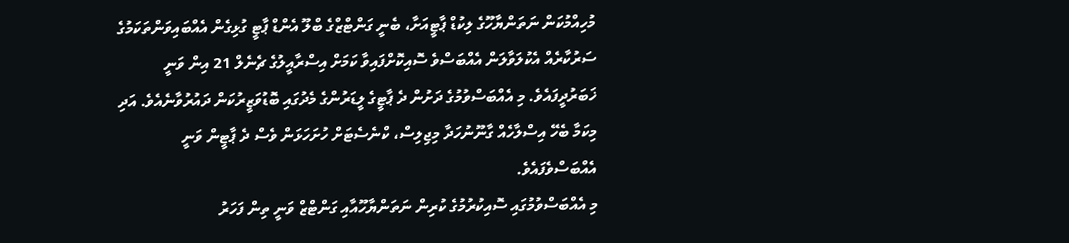މުހިއްމުކަން ނަތަންޔާހޫގެ ލިކުޑް ޕާޓީއަށާ، ބެނީ ގަންޓްޒްގެ ބްލޫ އެންޑް ޕާޓީ ގުޅިގެން އެއްބައިވަންތަކަމުގެ ސަރުކާރެއް އެކުލަވާލަން އެއްބަސްވެ ސޮއިކޮށްފައިވާ ކަމަށް އިސްރާއީލުގެ ޗެނެލް 21 އިން ވަނީ ޚަބަރުދީފައެވެ. މި އެއްބަސްވުމުގެ ދަށުން ދެ ޕާޓީގެ ލީޑަރުންގެ މެދުގައި ބޮޑުވަޒީރުކަން ދައުރުވާނެއެވެ. އަދި މިކަމާ ބެހޭ އިސްލާހެއް ގާނޫނުހަދާ މިޖިލިސް، ކްނެސެޓަށް ހުށަހަޅަން ވެސް ދެ ޕާޓީން ވަނީ އެއްބަސްވެފައެވެ.
މި އެއްބަސްވުމުގައި ސޮއިކުރުމުގެ ކުރިން ނަތަންޔާހޫއާއި ގަންޓްޒް ވަނީ ތިން ފަހަރު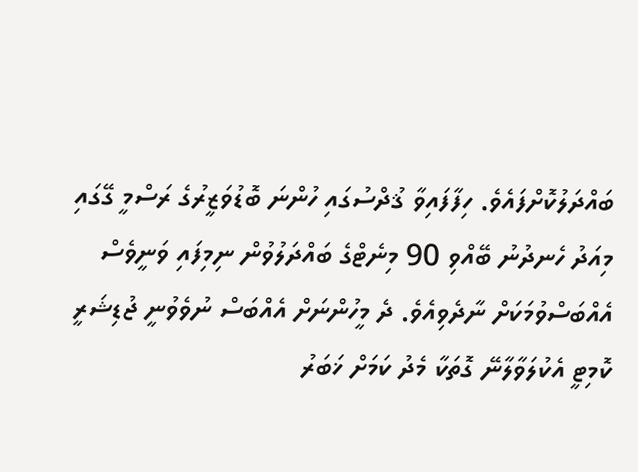ބައްދަލުކޮށްފައެވެ. ހިފާފައިވާ ޤުދްސުގައި ހުންނަ ބޮޑުވަޒީރުގެ ރަސްމީ ގޭގައި މިއަދު ހެނދުނު ބޭއްވި 90 މިނެޓްގެ ބައްދަލުވުން ނިމިފައި ވަނީވެސް އެއްބަސްވުމަކަށް ނާދެވިއެވެ. ދެ މީހުންނަށް އެއްބަސް ނުވެވުނީ ޖުޑިޝަރީ ކޮމިޓީ އެކުލަވާލާނޭ ގޮތަކާ މެދު ކަމަށް ޚަބަރު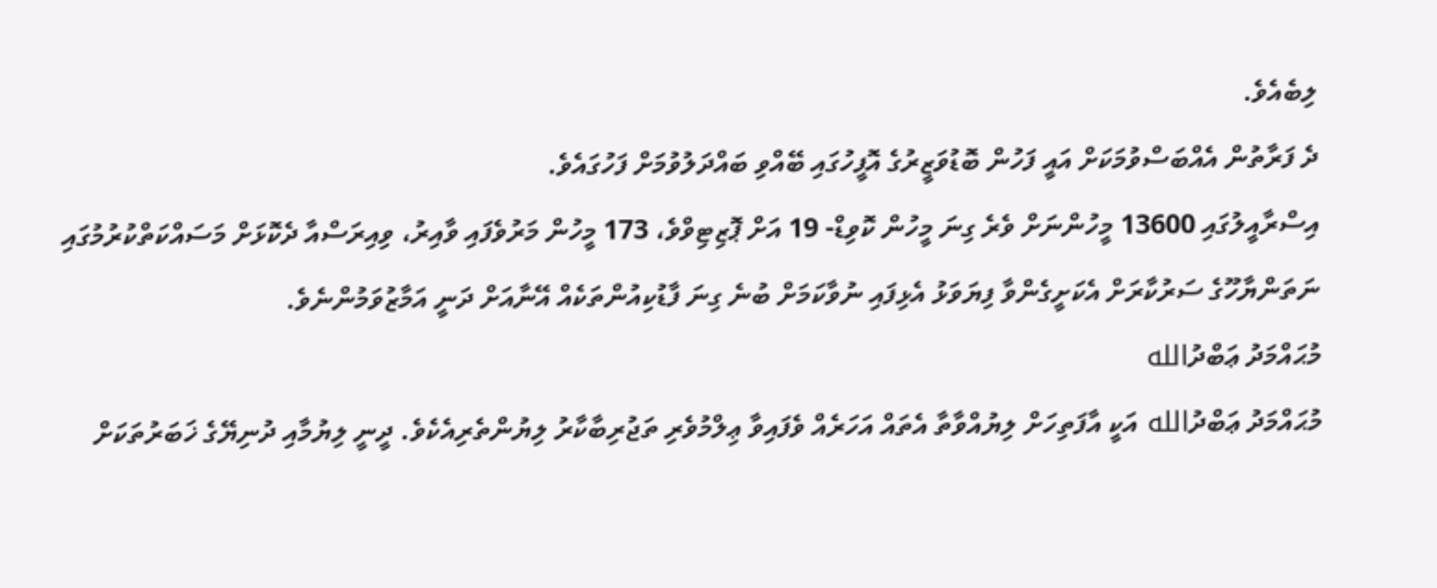ލިބެއެވެ.
ދެ ފަރާތުން އެއްބަސްވުމަކަށް އައީ ފަހުން ބޮޑުވަޒީރުގެ އޮފީހުގައި ބޭއްވި ބައްދަލުވުމަށް ފަހުގައެވެ.
އިސްރާއީލުގައި 13600 މީހުންނަށް ވެރެ ގިނަ މީހުން ކޮވިޑް- 19 އަށް ޕޮޒިޓިވްވެ، 173 މީހުން މަރުވެފައި ވާއިރު، ވިއިރަސްއާ ދެކޮޅަށް މަސައްކަތްކުރުމުގައި ނަތަންޔާހޫގެ ސަރުކާރަށް އެކަށީގެންވާ ފިޔަވަޅު އެޅިފައި ނުވާކަމަށް ބުނެ ގިނަ ފާޑުކިއުންތަކެއް އޭނާއަށް ދަނީ އަމާޒުވަމުންނެވެ.
މުޙައްމަދު ޢަބްދުالله
މުޙައްމަދު ޢަބްދުالله އަކީ އާފަތިހަށް ލިޔުއްވާތާ އެތައް އަހަރެއް ވެފައިވާ ޢިލްމުވެރި ތަޖުރިބާކާރު ލިޔުންތެރިއެކެވެ. ދީނީ ލިޔުމާއި ދުނިޔޭގެ ޚަބަރުތަކަށް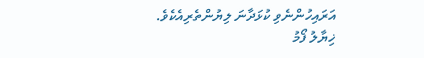އަރައިހުންނެވި ކުޅަދާނަ ލިޔުންތެރިއެކެވެ.
ޚިޔާލު ފޯމު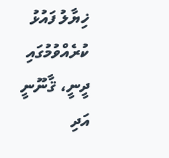ޚިޔާލު ފައުޅު ކުރެއްވުމުގައި ދީނީ، ޤާނޫނީ އަދި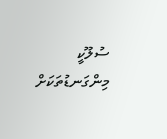ސުލޫކީ މިންގަނޑުތަކަށް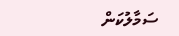ސަމާލުކަން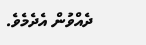ދެއްވުން އެދެމެވެ.